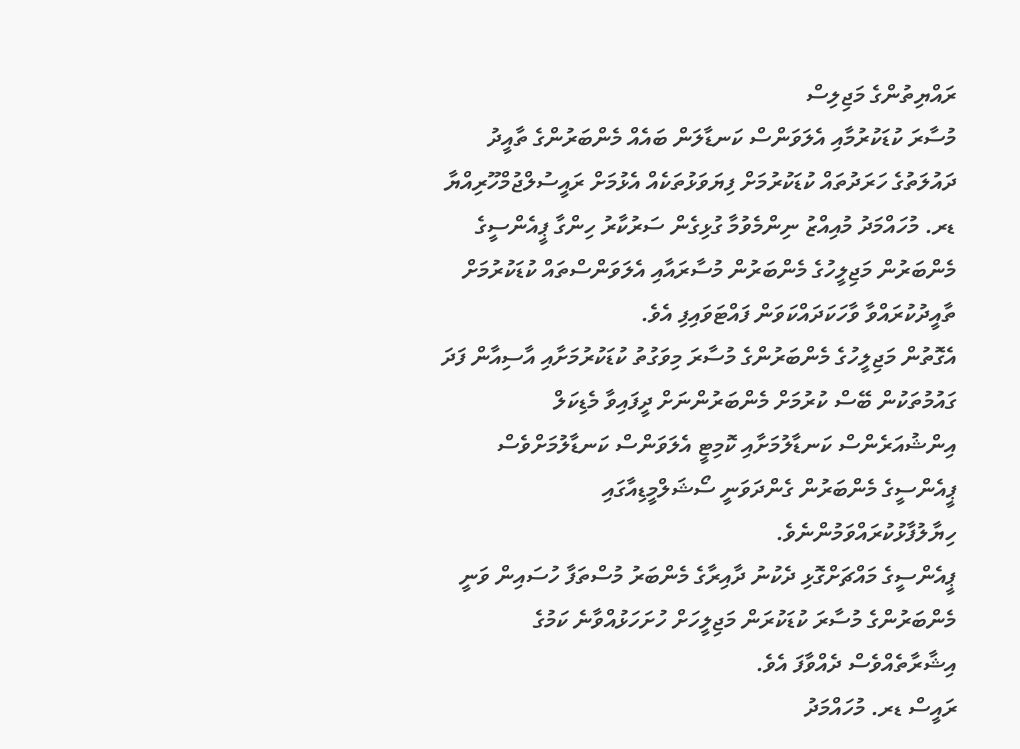ރައްޔިތުންގެ މަޖިލިސް
މުސާރަ ކުޑަކުރުމާއި އެލަވަންސް ކަނޑާލަން ބައެއް މެންބަރުންގެ ތާއީދު
ދައުލަތުގެ ހަރަދުތައް ކުޑަކުރުމަށް ފިޔަވަޅުތަކެއް އެޅުމަށް ރައީސުލްޖުމްހޫރިއްޔާ ޑރ. މުހައްމަދު މުއިއްޒު ނިންމެވުމާ ގުޅިގެން ސަރުކާރު ހިންގާ ޕީއެންސީގެ މެންބަރުން މަޖިލީހުގެ މެންބަރުން މުސާރައާއި އެލަވަންސްތައް ކުޑަކުރުމަށް ތާއީދުކުރައްވާ ވާހަކަދައްކަވަން ފައްޓަވައިފި އެވެ.
އެގޮތުން މަޖިލީހުގެ މެންބަރުންގެ މުސާރަ މިވަގުތު ކުޑަކުރުމަށާއި އާސިއާން ފަދަ ގައުމުތަކުން ބޭސް ކުރުމަށް މެންބަރުންނަށް ދީފައިވާ މެޑިކަލް އިންޝުއަރެންސް ކަނޑާލުމަށާއި ކޮމިޓީ އެލަވަންސް ކަނޑާލުމަށްވެސް ޕީއެންސީގެ މެންބަރުން ގެންދަވަނީ ސޯޝަލްމީޑިއާގައި ހިޔާލުފާޅުކުރައްވަމުންނެވެ.
ޕީއެންސީގެ މައްޗަށްގޮޅި ދެކުނު ދާއިރާގެ މެންބަރު މުސްތަފާ ހުސައިން ވަނީ މެންބަރުންގެ މުސާރަ ކުޑަކުރަން މަޖިލީހަށް ހުށަހަޅުއްވާނެ ކަމުގެ އިޝާރާތެއްވެސް ދެއްވާފަ އެވެ.
ރައީސް ޑރ. މުހައްމަދު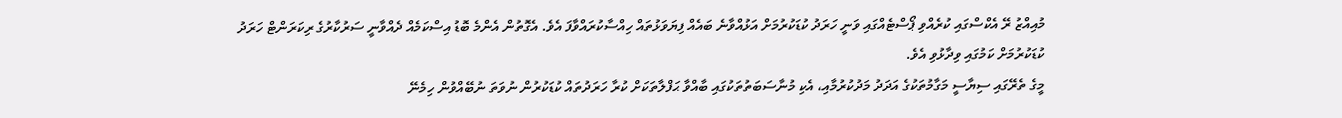މުއިއްޒު ރޭ އެކްސްގައި ކުރެއްވި ޕޯސްޓެއްގައި ވަނީ ހަރަދު ކުޑަކުރުމަށް އަޅުއްވާނެ ބައެއް ފިޔަވަޅުތައް ހިއްސާކުރައްވާފަ އެވެ. އެގޮތުން އެންމެ ބޮޑު އިސްކަމެއް ދެއްވާނީ ސަރުކާރުގެ ރިކަރަންޓް ހަރަދު ކުޑަކުރުމަށް ކަމުގައި ވިދާޅުވި އެވެ.
މީގެ ތެރޭގައި ސިޔާސީ މަގާމުތަކުގެ އަދަދު މަދުކުރުމާއި، އެކި މުނާސަބަތުތަކުގައި ބާއްވާ ޙަފްލާތަކަށް ކުރާ ހަރަދުތައް ކުޑަކުރުން ނުވަތަ ނުބޭއްވުން ހިމެނޭ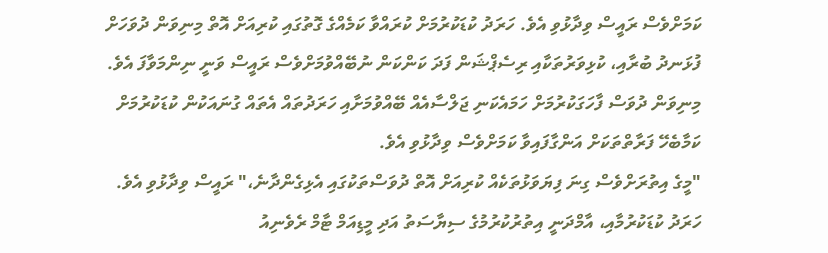ކަމަށްވެސް ރައީސް ވިދާޅުވި އެވެ. ހަރަދު ކުޑަކުރުމަށް ކުރައްވާ ކަމެއްގެ ގޮތުގައި ކުރިއަށް އޮތް މިނިވަން ދުވަހަށް ފުޅަނދު ބުރާއި، ކުޅިވަރުތަކާއި ރިސެޕްޝަން ފަދަ ކަންކަން ނުބޭއްވުމަށްވެސް ރައީސް ވަނީ ނިންމަވާފަ އެވެ. މިނިވަން ދުވަސް ފާހަގަކުރުމަށް ހަމައެކަނި ޖަލްސާއެއް ބޭއްވުމަށާއި ހަރަދުތައް އެތައް ގުނައަކުން ކުޑަކުރުމަށް ކަމާބެހޭ ފަރާތްތަކަށް އަންގާފައިވާ ކަމަށްވެސް ވިދާޅުވި އެވެ.
"މީގެ އިތުރަށްވެސް ގިނަ ފިޔަވަޅުތަކެއް ކުރިއަށް އޮތް ދުވަސްތަކުގައި އެޅިގެންދާނެ،" ރައީސް ވިދާޅުވި އެވެ.
ހަރަދު ކުޑަކުރުމާއި، އާމްދަނީ އިތުރުކުރުމުގެ ސިޔާސަތު އަދި މީޑިއަމް ޓާމް ރެވެނިއު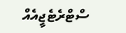ސްޓްރެޓެޖީއެއް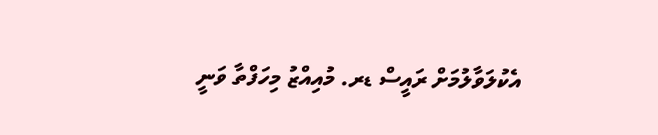އެކުލަވާލުމަށް ރައީސް ޑރ. މުއިއްޒު މިހަފްތާ ވަނީ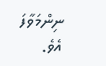ނިންމަވާފަ އެވެ.